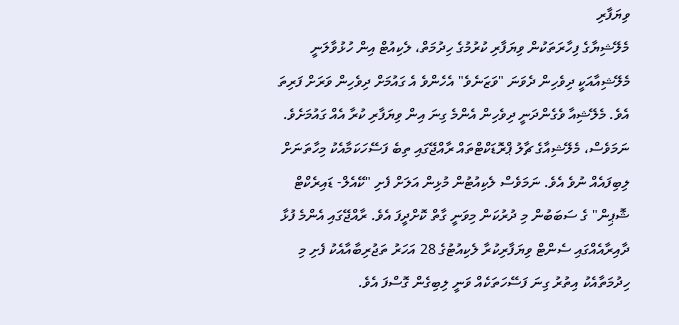ވިޔަފާރި
މެލޭޝިޔާގެ ފިހާރަތަކުން ވިޔަފާރި ކުރުމުގެ ހިދުމަތް، ލެކިއުޓް އިން ހުޅުވާލަނީ
މެލޭޝިއާއަކީ ދިވެހިން ދެވަނަ "ވަޒަނެވެ" އެހެންވެ އެ ގައުމަށް ދިވެހިން ވަރަށް ފަރިތަ އެވެ. މެލޭޝިއާ ވެގެންދަނީ ދިވެހިން އެންމެ ގިނަ އިން ވިޔަފާރި ކުރާ އެއް ގައުމަށެވެ. ނަމަވެސް، މެލޭޝިއާގެ ޗާލު ޕްރޮޑަކްޓްތައް ރާއްޖޭގައި ތިބެ ފަސޭހަކަމާއެކު މިހާތަނަށް ލިބިފައެއް ނުވެ އެވެ. ނަމަވެސް ލެކިއުޓުން މުޅިން އަލަށް ފެށި "ކޭއެލް- ޑައިރެކްޓް ޝޮޕިން" ގެ ސަބަބުން މި ދުރުކަން މިވަނީ ގާތް ކޮށްދީފަ އެވެ. ރާއްޖޭގައި އެންމެ ފުޅާ ދާއިރާއެއްގައި ސެންޓް ވިޔަފާރިކުރާ ލެކިއުޓުގެ 28 އަހަރު ތަޖުރިބާއާއެކު ފެށި މި ހިދުމަތާއެކު އިތުރު ގިނަ ފަސޭހަތަކެއް ވަނީ ލިބިގެން ގޮސްފަ އެވެ.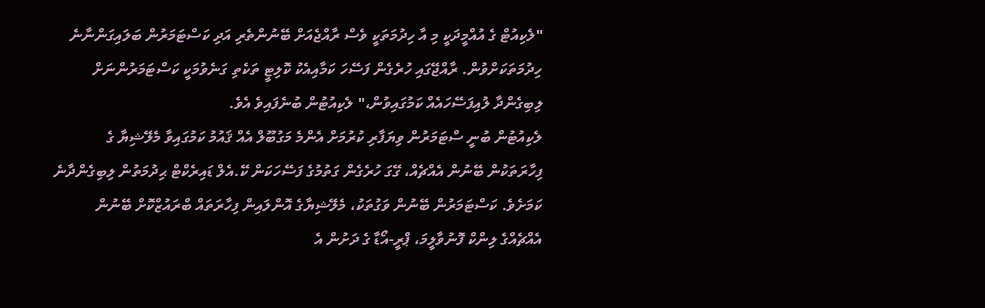"ލެކިއުޓް ގެ އުއްމީދަކީ މި އާ ހިދުމަތަކީ ވެސް ރާއްޖެއަށް ބޭނުންތެރި އަދި ކަސްޓަމަރުން ބަލައިގަންނާނެ ހިދުމަތަކަށްވުން. ރާއްޖޭގައި ހުރެގެން ފަސޭހަ ކަމާއިއެކު ކޮލިޓީ ތަކެތި ގަނެވުމަކީ ކަސްޓަމަރުންނަށް ލިބިގެންދާ ލުއިފަސޭހައެއް ކަމުގައިވުން،" ލެކިއުޓުން ބުނެފައިވެ އެވެ.
ލެކިއުޓުން ބުނީ ސްޓަމަރުން ވިޔަފާރި ކުރުމަށް އެންމެ މަގުބޫލް އެއް ޤައުމު ކަމުގައިވާ މެލޭޝިޔާ ގެ ފިހާރަތަކުން ބޭނުން އެއްޗެއް، ގޭގަ ހުރެގެން ގަތުމުގެ ފަސޭހަކަން ކޭ.އެލް ޑައިރެކްޓް ޙިދުމަތުން ލިބިގެންދާނެ ކަމަށެވެ. ކަސްޓަމަރުން ބޭނުން ވަގުތަކު، މެލޭޝިޔާގެ އޮންލައިން ފިހާރަތައް ބްރައުޒްކޮށް ބޭނުން އެއްޗެއްގެ ލިންކް ފޮނުވާލީމަ، ޕްރީ-އޯޑާ ގެ ދަށުން އެ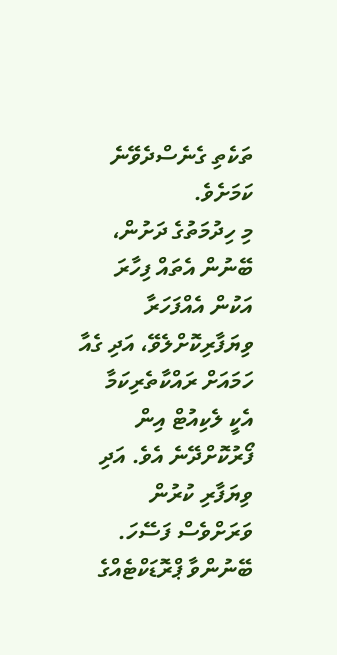ތަކެތި ގެނެސްދެވޭނެ ކަމަށެވެ.
މި ހިދުމަތުގެ ދަށުން، ބޭނުން އެތައް ފިހާރަ އަކުން އެއްފަހަރާ ވިޔަފާރިކޮށްލެވޭ، އަދި ގެއާ ހަމައަށް ރައްކާތެރިކަމާ އެކީ ލެކިއުޓް އިން ފޯރުކޮށްދޭނެ އެވެ. އަދި ވިޔަފާރި ކުރުން ވަރަށްވެސް ފަސޭހަ. ބޭނުންވާ ޕްރޮޑަކްޓެއްގެ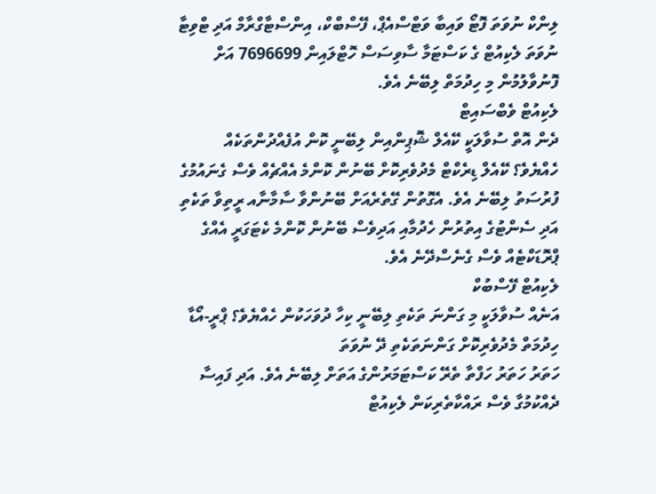ލިންކް ނުވަތަ ފޮޓޯ ވައިބާ ވަޓްސްއެޕް، ފޭސްބްކް، އިންސްޓާގްރާމް އަދި ޓްވިޓާ ނުވަތަ ލެކިއުޓް ގެ ކަސްޓަމާ ސާވިސަސް ހޮޓްލައިން 7696699 އަށް ފޮނުވާލުމުން މި ހިދުމަތް ލިބޭނެ އެވެ.
ލެކިއުޓް ވެބްސައިޓް
ދެން އޮތް ސުވާލަކީ ކޭއެލް ޝޮޕިންއިން ލިބޭނީ ކޮން އުފެއްދުންތަކެއް ހެއްޔެވެ؟ ކޭއެލް ޑިރެކްޓް މެދުވެރިކޮށް ބޭނުން ކޮންމެ އެއްޗެއް ވެސް ގެނައުމުގެ ފުރުސަތު ލިބޭނެ އެވެ. އެގޮތުން ގޭތެރެއަށް ބޭނުންވާ ސާމާނާއ ރީތިވާ ތަކެތި އަދި ސެންޓުގެ އިތުރުން ހެދުމާއި އަދިވެސް ބޭނުން ކޮންމެ ކެޓަގަރީ އެއްގެ ޕްރޮޑަކްޓެއް ވެސް ގެނެސްދޭނެ އެވެ.
ލެކިއުޓް ފޭސްބުކް
އަނެއް ސުވާލަކީ މި ގަންނަ ތަކެތި ލިބޭނީ ކިހާ ދުވަހަކުން ހެއްޔެވެ؟ ޕްރީ-އޯޑާ ހިދުމަތް މެދުވެރިކޮށް ގަންނަތަކެތި ދޭ ނުވަތަ
ހަތަރު ހަތަރު ހަފްތާ ތެރޭ ކަސްޓަމަރުންގެ އަތަށް ލިބޭނެ އެވެ. އަދި ފައިސާ ދެއްކުމުގާ ވެސް ރައްކާތެރިކަން ލެކިއުޓް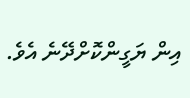އިން ޔަގީންކޮށްދޭނެ އެވެ.